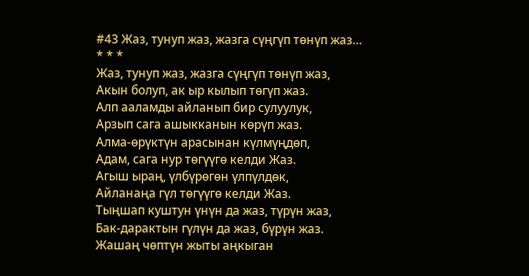#43 Жаз, тунуп жаз, жазга сүңгүп төнүп жаз…
* * *
Жаз, тунуп жаз, жазга сүңгүп төнүп жаз,
Акын болуп, ак ыр кылып төгүп жаз.
Алп ааламды айланып бир сулуулук,
Арзып сага ашыкканын көрүп жаз.
Алма-өрүктүн арасынан күлмүңдөп,
Адам, сага нур төгүүгө келди Жаз.
Агыш ыраң, үлбүрөгөн үлпүлдөк,
Айланаңа гүл төгүүгө келди Жаз.
Тыңшап куштун үнүн да жаз, түрүн жаз,
Бак-дарактын гүлүн да жаз, бүрүн жаз.
Жашаң чөптүн жыты аңкыган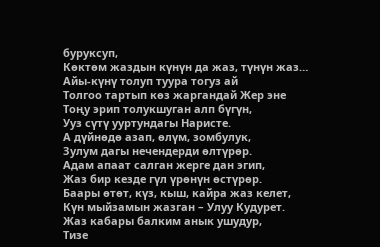буруксуп,
Көктөм жаздын күнүн да жаз, түнүн жаз…
Айы-күнү толуп туура тогуз ай
Толгоо тартып көз жаргандай Жер эне
Тоңу эрип толукшуган алп бүгүн,
Ууз сүтү ууртундагы Наристе.
А дүйнөдө азап, өлүм, зомбулук,
Зулум дагы нечендерди өлтүрөр.
Адам апаат салган жерге дан эгип,
Жаз бир кезде гүл үрөнүн өстүрөр.
Баары өтөт, күз, кыш, кайра жаз келет,
Күн мыйзамын жазган – Улуу Кудурет.
Жаз кабары балким анык ушудур,
Тизе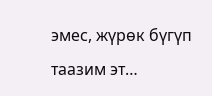эмес, жүрөк бүгүп таазим эт…